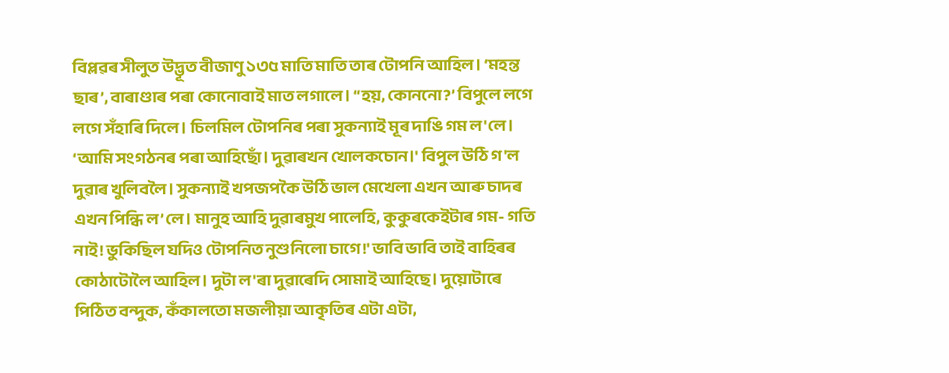বিপ্লৱৰ সীলুত উদ্ভূত বীজাণু ১৩৫ মাতি মাতি তাৰ টোপনি আহিল। ‘মহন্ত ছাৰ’, বাৰাণ্ডাৰ পৰা কোনোবাই মাত লগালে। “হয়, কোননো?’ বিপুলে লগে লগে সঁহাৰি দিলে। চিলমিল টোপনিৰ পৰা সুকন্যাই মূৰ দাঙি গম ল'লে। ‘আমি সংগঠনৰ পৰা আহিছোঁ। দুৱাৰখন খোলকচোন।' বিপুল উঠি গ'ল দুৱাৰ খুলিবলৈ। সুকন্যাই খপজপকৈ উঠি ভাল মেখেলা এখন আৰু চাদৰ এখন পিন্ধি ল’লে। মানুহ আহি দুৱাৰমুখ পালেহি, কুকুৰকেইটাৰ গম- গতি নাই! ভুকিছিল যদিও টোপনিত নুশুনিলো চাগে!' ভাবি ভাবি তাই বাহিৰৰ কোঠাটোলৈ আহিল। দুটা ল'ৰা দুৱাৰেদি সোমাই আহিছে। দুয়োটাৰে পিঠিত বন্দুক, কঁকালতো মজলীয়া আকৃতিৰ এটা এটা,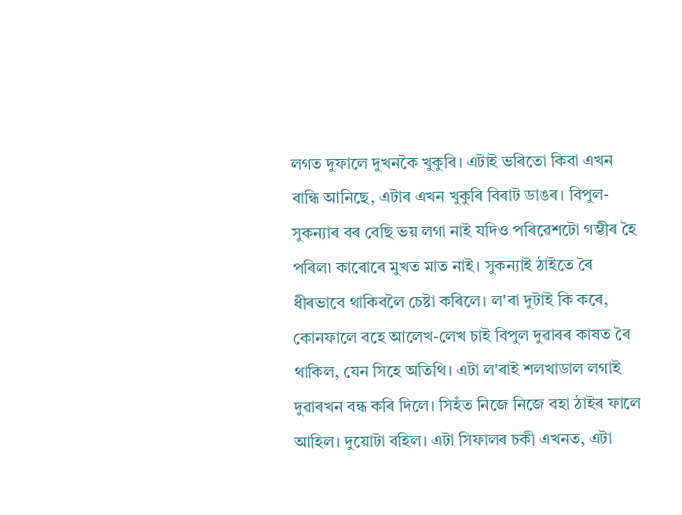লগত দুফালে দুখনকৈ খুকুৰি। এটাই ভৰিতো কিবা এখন বান্ধি আনিছে, এটাৰ এখন খুকুৰি বিৰাট ডাঙৰ। বিপুল-সুকন্যাৰ বৰ বেছি ভয় লগা নাই যদিও পৰিৱেশটো গম্ভীৰ হৈ পৰিল৷ কাৰোৰে মুখত মাত নাই। সুকন্যাই ঠাইতে ৰৈ ধীৰভাবে থাকিবলৈ চেষ্টা কৰিলে। ল'ৰা দুটাই কি কৰে, কোনফালে বহে আলেখ-লেখ চাই বিপুল দুৱাৰৰ কাষত ৰৈ থাকিল, যেন সিহে অতিথি। এটা ল'ৰাই শলখাডাল লগাই দুৱাৰখন বন্ধ কৰি দিলে। সিহঁত নিজে নিজে বহা ঠাইৰ ফালে আহিল। দুয়োটা বহিল। এটা সিফালৰ চকী এখনত, এটা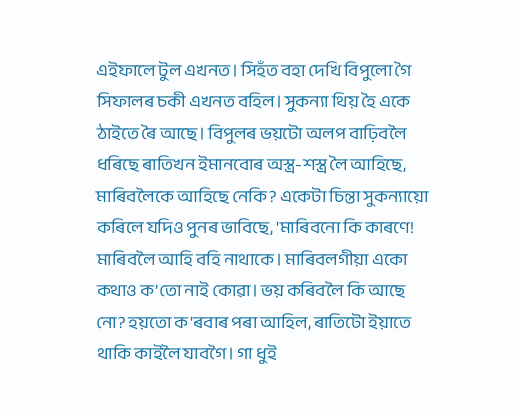এইফালে টুল এখনত। সিহঁত বহা দেখি বিপুলো গৈ সিফালৰ চকী এখনত বহিল। সুকন্যা থিয় হৈ একে ঠাইতে ৰৈ আছে। বিপুলৰ ভয়টো অলপ বাঢ়িবলৈ ধৰিছে ৰাতিখন ইমানবোৰ অস্ত্ৰ-শস্ত্ৰ লৈ আহিছে, মাৰিবলৈকে আহিছে নেকি? একেটা চিন্তা সুকন্যায়ো কৰিলে যদিও পুনৰ ভাবিছে, 'মাৰিবনো কি কাৰণে! মাৰিবলৈ আহি বহি নাথাকে। মাৰিবলগীয়া একো কথাও ক’তো নাই কোৱা। ভয় কৰিবলৈ কি আছে নো? হয়তো ক'ৰবাৰ পৰা আহিল, ৰাতিটো ইয়াতে থাকি কাইলৈ যাবগৈ। গা ধুই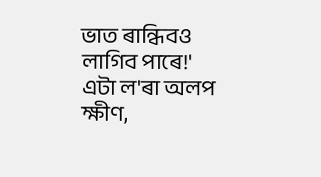ভাত ৰান্ধিবও লাগিব পাৰে!' এটা ল'ৰা অলপ ক্ষীণ,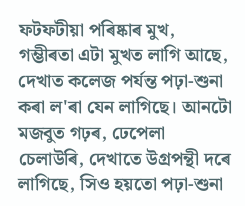ফটফটীয়া পৰিষ্কাৰ মুখ, গম্ভীৰতা এটা মুখত লাগি আছে, দেখাত কলেজ পৰ্যন্ত পঢ়া-শুনা কৰা ল'ৰা যেন লাগিছে। আনটো মজবুত গঢ়ৰ, ঢেপেলা চেলাউৰি, দেখাতে উগ্ৰপন্থী দৰে লাগিছে, সিও হয়তো পঢ়া-শুনা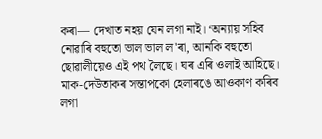কৰা— দেখাত নহয় যেন লগা নাই। ‘অন্যায় সহিব নোৱাৰি বহুতো ভাল ভাল ল'ৰা, আনকি বহুতো ছোৱালীয়েও এই পথ লৈছে। ঘৰ এৰি ওলাই আহিছে। মাক-দেউতাকৰ সন্তাপকো হেলাৰঙে আওকাণ কৰিব লগা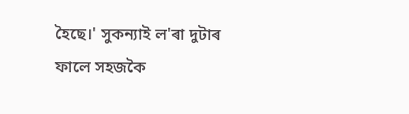হৈছে।' সুকন্যাই ল'ৰা দুটাৰ ফালে সহজকৈ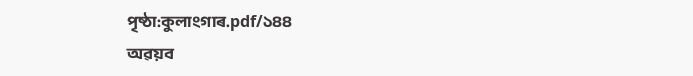পৃষ্ঠা:কুলাংগাৰ.pdf/১৪৪
অৱয়ব